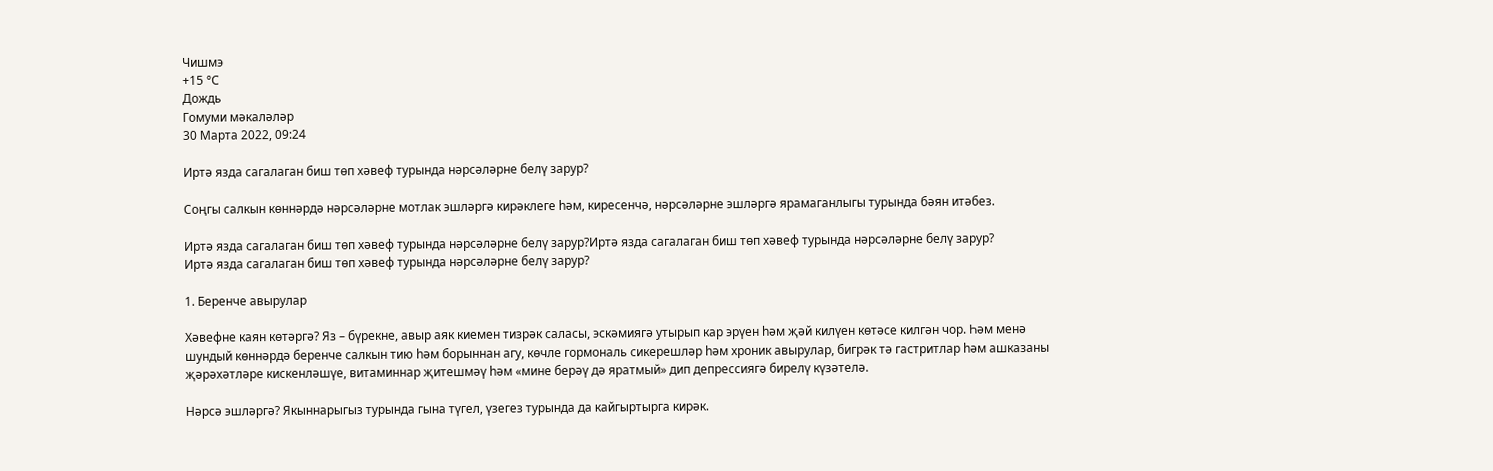Чишмэ
+15 °С
Дождь
Гомуми мәкаләләр
30 Марта 2022, 09:24

Иртә язда сагалаган биш төп хәвеф турында нәрсәләрне белү зарур?

Соңгы салкын көннәрдә нәрсәләрне мотлак эшләргә кирәклеге һәм, киресенчә, нәрсәләрне эшләргә ярамаганлыгы турында бәян итәбез.

Иртә язда сагалаган биш төп хәвеф турында нәрсәләрне белү зарур?Иртә язда сагалаган биш төп хәвеф турында нәрсәләрне белү зарур?
Иртә язда сагалаган биш төп хәвеф турында нәрсәләрне белү зарур?

1. Беренче авырулар

Хәвефне каян көтәргә? Яз – бүрекне, авыр аяк киемен тизрәк саласы, эскәмиягә утырып кар эрүен һәм җәй килүен көтәсе килгән чор. Һәм менә шундый көннәрдә беренче салкын тию һәм борыннан агу, көчле гормональ сикерешләр һәм хроник авырулар, бигрәк тә гастритлар һәм ашказаны җәрәхәтләре кискенләшүе, витаминнар җитешмәү һәм «мине берәү дә яратмый» дип депрессиягә бирелү күзәтелә.

Нәрсә эшләргә? Якыннарыгыз турында гына түгел, үзегез турында да кайгыртырга кирәк.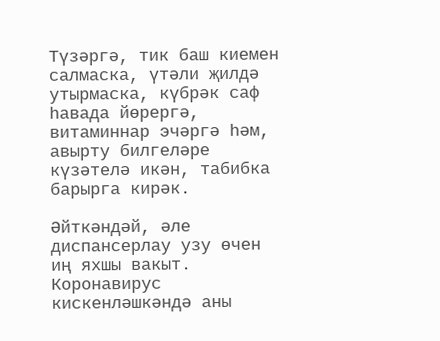Түзәргә, тик баш киемен салмаска, үтәли җилдә утырмаска, күбрәк саф һавада йөрергә, витаминнар эчәргә һәм, авырту билгеләре күзәтелә икән, табибка барырга кирәк.

Әйткәндәй, әле диспансерлау узу өчен иң яхшы вакыт. Коронавирус кискенләшкәндә аны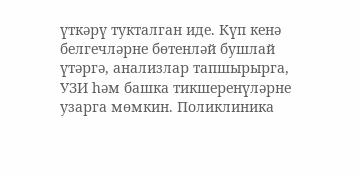үткәрү тукталган иде. Күп кенә белгечләрне бөтенләй бушлай үтәргә, анализлар тапшырырга, УЗИ һәм башка тикшеренүләрне узарга мөмкин. Поликлиника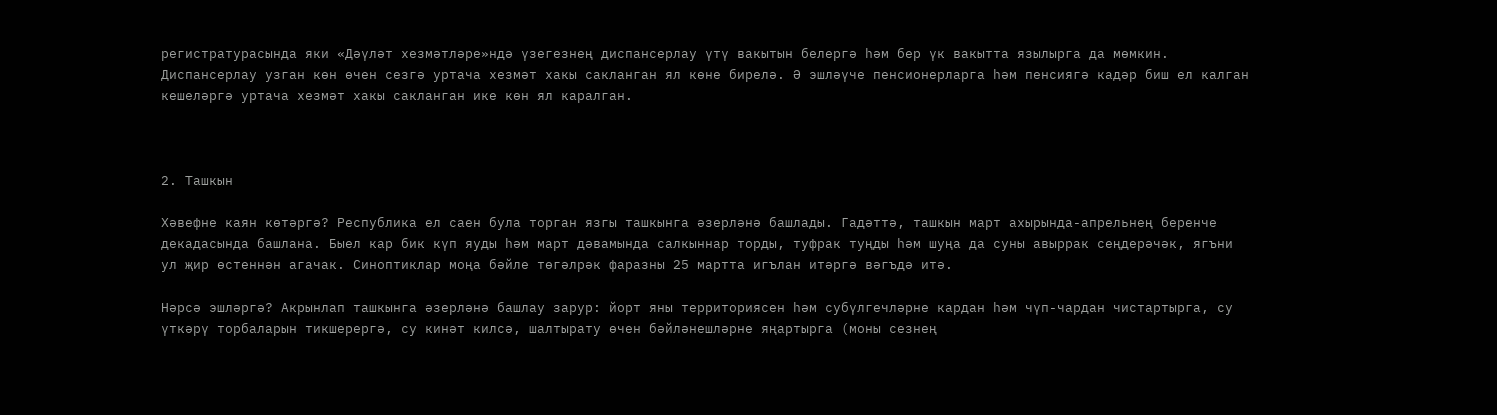регистратурасында яки «Дәүләт хезмәтләре»ндә үзегезнең диспансерлау үтү вакытын белергә һәм бер үк вакытта язылырга да мөмкин. Диспансерлау узган көн өчен сезгә уртача хезмәт хакы сакланган ял көне бирелә. Ә эшләүче пенсионерларга һәм пенсиягә кадәр биш ел калган кешеләргә уртача хезмәт хакы сакланган ике көн ял каралган.



2. Ташкын

Хәвефне каян көтәргә? Республика ел саен була торган язгы ташкынга әзерләнә башлады. Гадәттә, ташкын март ахырында-апрельнең беренче декадасында башлана. Быел кар бик күп яуды һәм март дәвамында салкыннар торды, туфрак туңды һәм шуңа да суны авыррак сеңдерәчәк, ягъни ул җир өстеннән агачак. Синоптиклар моңа бәйле төгәлрәк фаразны 25 мартта игълан итәргә вәгъдә итә.

Нәрсә эшләргә? Акрынлап ташкынга әзерләнә башлау зарур: йорт яны территориясен һәм субүлгечләрне кардан һәм чүп-чардан чистартырга, су үткәрү торбаларын тикшерергә, су кинәт килсә, шалтырату өчен бәйләнешләрне яңартырга (моны сезнең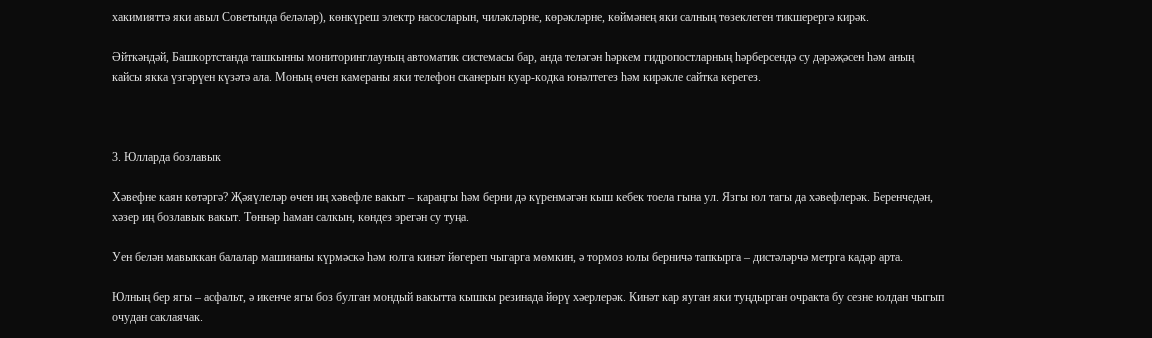хакимияттә яки авыл Советында беләләр), көнкүреш электр насосларын, чиләкләрне, көрәкләрне, көймәнең яки салның төзеклеген тикшерергә кирәк.

Әйткәндәй, Башкортстанда ташкынны мониторинглауның автоматик системасы бар, анда теләгән һәркем гидропостларның һәрберсендә су дәрәҗәсен һәм аның кайсы якка үзгәрүен күзәтә ала. Моның өчен камераны яки телефон сканерын куар-кодка юнәлтегез һәм кирәкле сайтка керегез.



3. Юлларда бозлавык

Хәвефне каян көтәргә? Җәяүлеләр өчен иң хәвефле вакыт – караңгы һәм берни дә күренмәгән кыш кебек тоела гына ул. Язгы юл тагы да хәвефлерәк. Беренчедән, хәзер иң бозлавык вакыт. Төннәр һаман салкын, көндез эрегән су туңа.

Уен белән мавыккан балалар машинаны күрмәскә һәм юлга кинәт йөгереп чыгарга мөмкин, ә тормоз юлы берничә тапкырга – дистәләрчә метрга кадәр арта.

Юлның бер ягы – асфальт, ә икенче ягы боз булган мондый вакытта кышкы резинада йөрү хәерлерәк. Кинәт кар яуган яки туңдырган очракта бу сезне юлдан чыгып очудан саклаячак.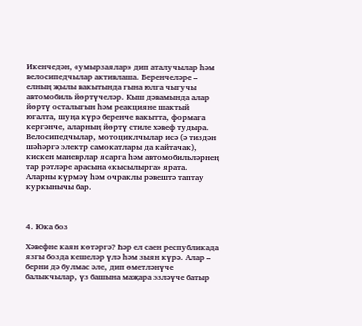Икенчедән, «умырзаялар» дип аталучылар һәм велосипедчылар активлаша. Беренчеләре – елның җылы вакытында гына юлга чыгучы автомобиль йөртүчеләр. Кыш дәвамында алар йөртү осталыгын һәм реакцияне шактый югалта, шуңа күрә беренче вакытта, формага кергәнче, аларның йөртү стиле хәвеф тудыра. Велосипедчылар, мотоциклчылар исә (ә тиздән шәһәргә электр самокатлары да кайтачак), кискен маневрлар ясарга һәм автомобильләрнең тар рәтләре арасына «кысылырга» ярата. Аларны күрмәү һәм очраклы рәвештә таптау куркынычы бар.



4. Юка боз

Хәвефне каян көтәргә? Һәр ел саен республикада язгы бозда кешеләр үлә һәм зыян күрә. Алар – берни дә булмас әле, дип өметләнүче балыкчылар, үз башына маҗара эзләүче батыр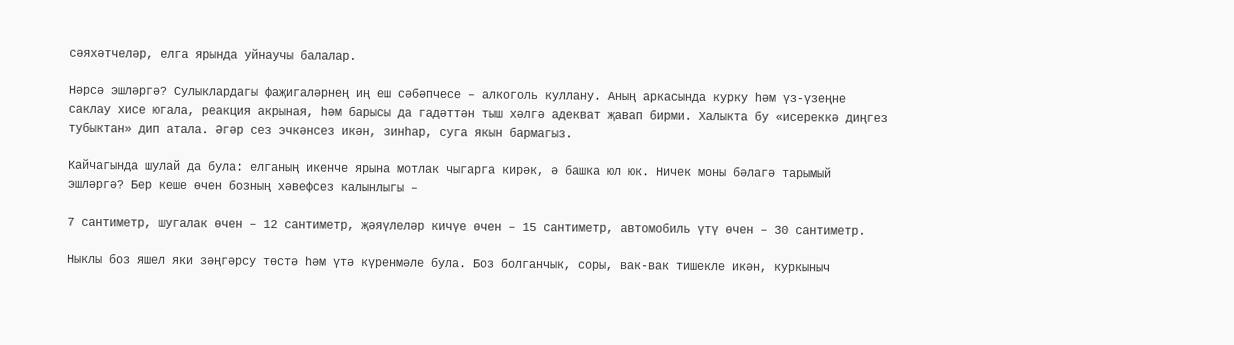сәяхәтчеләр, елга ярында уйнаучы балалар.

Нәрсә эшләргә? Сулыклардагы фаҗигаләрнең иң еш сәбәпчесе – алкоголь куллану. Аның аркасында курку һәм үз-үзеңне саклау хисе югала, реакция акрыная, һәм барысы да гадәттән тыш хәлгә адекват җавап бирми. Халыкта бу «исереккә диңгез тубыктан» дип атала. Әгәр сез эчкәнсез икән, зинһар, суга якын бармагыз.

Кайчагында шулай да була: елганың икенче ярына мотлак чыгарга кирәк, ә башка юл юк. Ничек моны бәлагә тарымый эшләргә? Бер кеше өчен бозның хәвефсез калынлыгы –

7 сантиметр, шугалак өчен – 12 сантиметр, җәяүлеләр кичүе өчен – 15 сантиметр, автомобиль үтү өчен – 30 сантиметр.

Ныклы боз яшел яки зәңгәрсу төстә һәм үтә күренмәле була. Боз болганчык, соры, вак-вак тишекле икән, куркыныч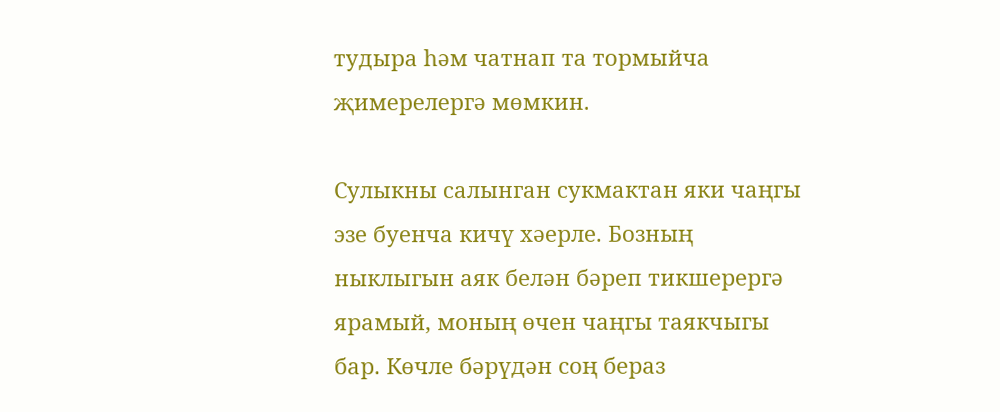тудыра һәм чатнап та тормыйча җимерелергә мөмкин.

Сулыкны салынган сукмактан яки чаңгы эзе буенча кичү хәерле. Бозның ныклыгын аяк белән бәреп тикшерергә ярамый, моның өчен чаңгы таякчыгы бар. Көчле бәрүдән соң бераз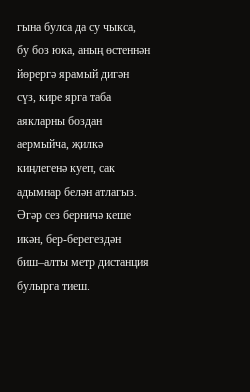гына булса да су чыкса, бу боз юка, аның өстеннән йөрергә ярамый дигән сүз, кире ярга таба аякларны боздан аермыйча, җилкә киңлегенә куеп, сак адымнар белән атлагыз. Әгәр сез берничә кеше икән, бер-берегездән биш–алты метр дистанция булырга тиеш.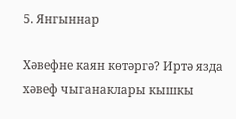5. Янгыннар

Хәвефне каян көтәргә? Иртә язда хәвеф чыганаклары кышкы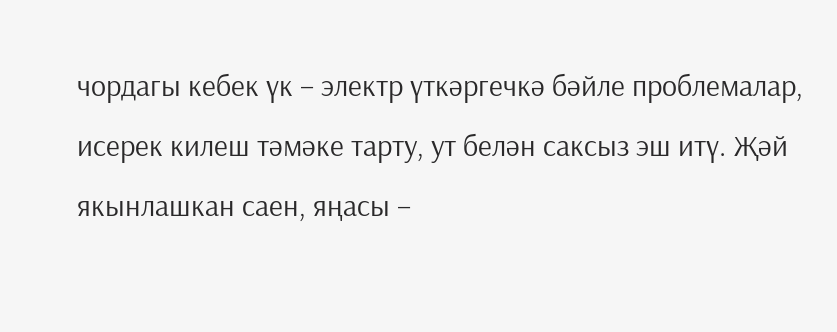чордагы кебек үк – электр үткәргечкә бәйле проблемалар, исерек килеш тәмәке тарту, ут белән саксыз эш итү. Җәй якынлашкан саен, яңасы –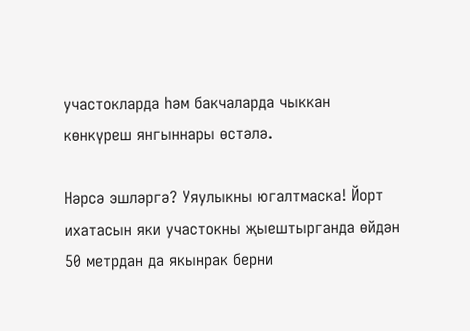участокларда һәм бакчаларда чыккан көнкүреш янгыннары өстәлә.

Нәрсә эшләргә? Уяулыкны югалтмаска! Йорт ихатасын яки участокны җыештырганда өйдән 50 метрдан да якынрак берни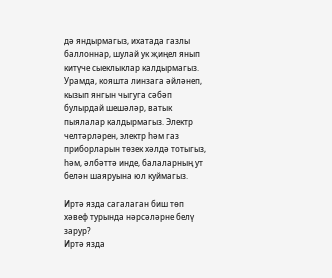дә яндырмагыз, ихатада газлы баллоннар, шулай ук җиңел янып китүче сыеклыклар калдырмагыз. Урамда, кояшта линзага әйләнеп, кызып янгын чыгуга сәбәп булырдай шешәләр, ватык пыялалар калдырмагыз. Электр челтәрләрен, электр һәм газ приборларын төзек хәлдә тотыгыз, һәм, әлбәттә инде, балаларның ут белән шаяруына юл куймагыз.

Иртә язда сагалаган биш төп хәвеф турында нәрсәләрне белү зарур?
Иртә язда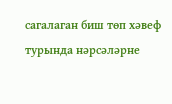сагалаган биш төп хәвеф турында нәрсәләрне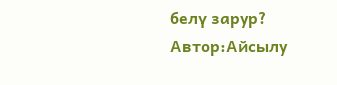белү зарур?
Автор:Айсылу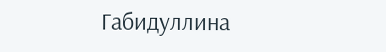Габидуллина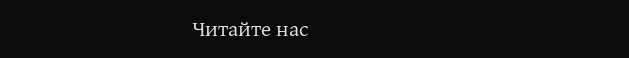Читайте нас